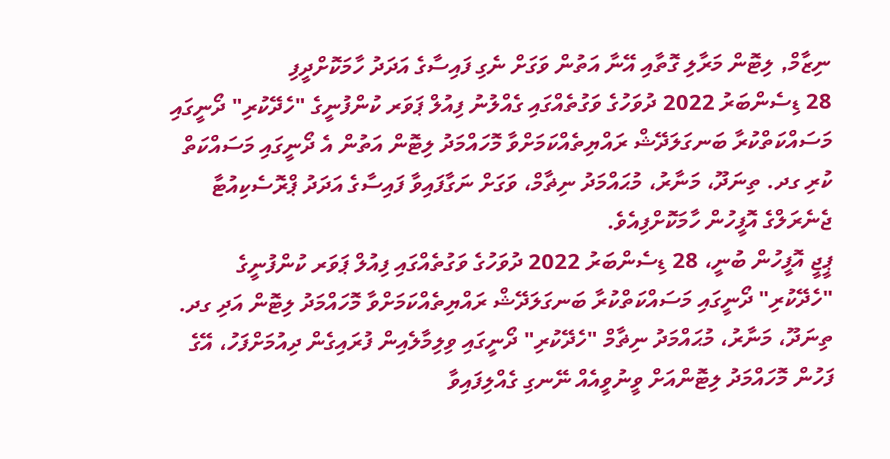ނިޒާމް, ލިޓޮން މަރާލި ގޮތާއި އޭނާ އަތުން ވަގަށް ނެގި ފައިސާގެ އަދަދު ހާމަކޮށްދީފި
28 ޑިސެންބަރު 2022 ދުވަހުގެ ވަގުތެއްގައި ގެއްލުނު ފިއުލް ޕަވަރ ކުންފުނީގެ "ހެދޭކުރި" ދޯނީގައި މަސައްކަތްކުރާ ބަނގަލަދޭޝް ރައްޔިތެއްކަމަށްވާ މޮހައްމަދު ލިޓޮން އަތުން އެ ދޯނީގައި މަސައްކަތް ކުރި ގދ. ތިނަދޫ، މަނާރު، މުޙައްމަދު ނިޡާމް، ވަގަށް ނަގާފައިވާ ފައިސާގެ އަދަދު ޕްރޮސެކިއުޓާ ޖެނެރަލްގެ އޮފީހުން ހާމަކޮށްފިއެވެ.
ޕީޖީ އޮފީހުން ބުނީ، 28 ޑިސެންބަރު 2022 ދުވަހުގެ ވަގުތެއްގައި ފިއުލް ޕަވަރ ކުންފުނީގެ "ހެދޭކުރި" ދޯނީގައި މަސައްކަތްކުރާ ބަނގަލަދޭޝް ރައްޔިތެއްކަމަށްވާ މޮހައްމަދު ލިޓޮން އަދި ގދ. ތިނަދޫ، މަނާރު، މުޙައްމަދު ނިޡާމް "ހެދޭކުރި" ދޯނީގައި ވިލިމާލެއިން ފުރައިގެން ދިއުމަށްފަހު، އޭގެ ފަހުން މޮހައްމަދު ލިޓޮންއަށް ވީނުވީއެއް ނޭނގި ގެއްލިފައިވާ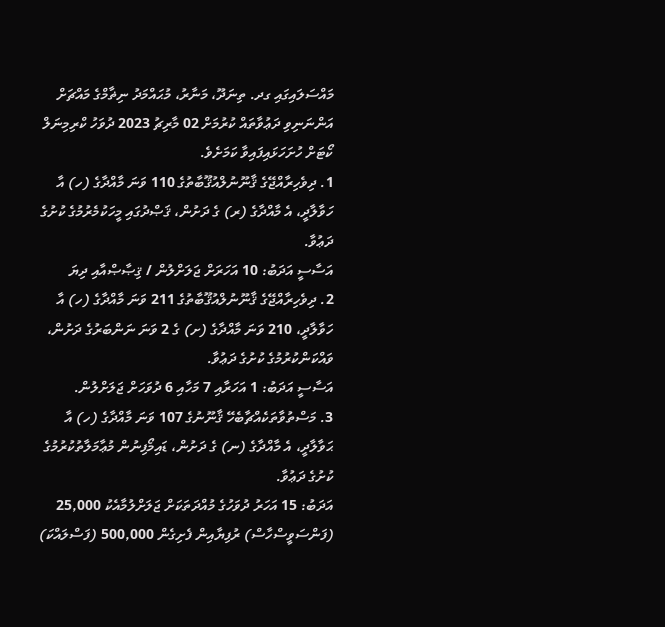މައްސަލައިގައި ގދ. ތިނަދޫ، މަނާރު، މުޙައްމަދު ނިޡާމްގެ މައްޗަށް އަންނަނިވި ދަޢުވާތައް ކުރުމަށް 02 މާރިޗު 2023 ދުވަހު ކްރިމިނަލް ކޯޓަށް ހުށަހަޅައިފައިވާ ކަމަށެވެ.
1. ދިވެހިރާއްޖޭގެ ޤާނޫނުލްއުޤޫބާތުގެ 110 ވަނަ މާއްދާގެ (ހ) އާ ހަވާލާދީ، އެ މާއްދާގެ (ރ) ގެ ދަށުން، ޤަޞްދުގައި މީހަކުމެރުމުގެ ކުށުގެ ދަޢުވާ.
އަސާސީ އަދަބު: 10 އަހަރަށް ޖަލަށްލުން / ޤިޞާޞްއާއި ދިޔަ
2. ދިވެހިރާއްޖޭގެ ޤާނޫނުލްއުޤޫބާތުގެ 211 ވަނަ މާއްދާގެ (ހ) އާ ހަވާލާދީ، 210 ވަނަ މާއްދާގެ (ށ) ގެ 2 ވަނަ ނަންބަރުގެ ދަށުން، ވައްކަންކުރުމުގެ ކުށުގެ ދަޢުވާ.
އަސާސީ އަދަބު: 1 އަހަރާއި 7 މަހާއި 6 ދުވަހަށް ޖަލަށްލުން.
3. މަސްތުވާތަކެއްޗާބެހޭ ޤާނޫނުގެ 107 ވަނަ މާއްދާގެ (ހ) އާ ޙަވާލާދީ، އެ މާއްދާގެ (ނ) ގެ ދަށުން، ޑައިމޯފިނުން މުޢާމަލާތުކުރުމުގެ ކުށުގެ ދަޢުވާ.
އަދަބު: 15 އަހަރު ދުވަހުގެ މުއްދަތަކަށް ޖަލަށްލުމާއެކު 25,000 (ފަންސަވީސްހާސް) ރުފިޔާއިން ފެށިގެން 500,000 (ފަސްލައްކަ)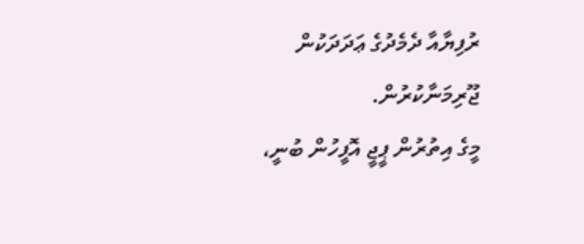ރުފިޔާއާ ދެމެދުގެ ޢަދަދަކުން ޖޫރިމަނާކުރުން.
މީގެ އިތުރުން ޕީޖީ އޮފީހުން ބުނީ،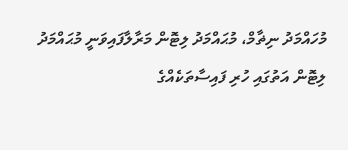މުހައްމަދު ނިޡާމް، މުޙައްމަދު ލިޓޮން މަރާލާފައިވަނީ މުޙައްމަދު ލިޓޮން އަތުގައި ހުރި ފައިސާތަކެއްގެ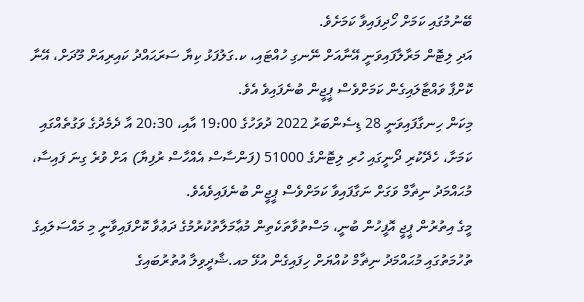ބޭނުމުގައި ކަމަށް ހޯދިފައިވާ ކަމަށެވެ.
އަދި ލިޓޮން މަރާލާފައިވަނީ އޭނާއަށް ނޭނގި ހުއްޓައި، ކ.ގަލުފަޅު ކިޔާ ސަރަޙައްދު ކައިރިއަށް މޫދަށް، އޭނާ ކޮށްޕާ ވައްޓާލައިގެން ކަމަށްވެސް ޕީޖީން ބުނެފައިވެ އެވެ.
މިކަން ހިނގާފައިވަނީ 28 ޑިސެންބަރު 2022 ދުވަހުގެ 19:00 އާއި، 20:30 އާ ދެމެދުގެ ވަގުތެއްގައި ކަމަށާ، ހެދޭކުރި ދޯނީގައި ހުރި ލިޓޮންގެ 51000 (ފަންސާސް އެއްހާސް ރުފިޔާ) އަށް ވުރެ ގިނަ ފައިސާ، މުޙައްމަދު ނިޡާމް ވަގަށް ނަގާފައިވާ ކަމަށްވެސް ޕީޖީން ބުނެފައިވެއެވެ.
މީގެ އިތުރުން ޕީޖީ އޮފީހުން ބުނީ، މަސްތުވާތަކެތިން މުޢާމަލާތުކުރުމުގެ ދަޢުވާ ކޮށްފައިވާނީ މި މައްސަލައިގެ ތުހުމަތުގައި މުޙައްމަދު ނިޡާމް ކުއްޔަށް ހިފައިގެން އުޅޭ މއ.ޝާދީވިލާ އުތުރުބައިގެ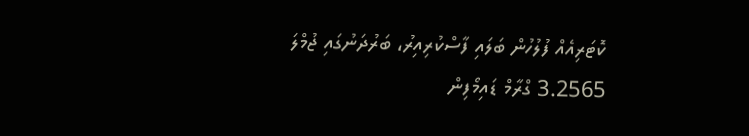ކޮޓަރިއެއް ފުލުހުން ބަލައި ފާސްކުރިއިރު، ބަރުދަނުގައި ޖުމްލަ 3.2565 ގްރާމް ޑައިމޯފިން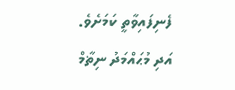ފެނިފައިވާތީ ކަމަށެވެ.
އަދި މުޙައްމަދު ނިޡާމް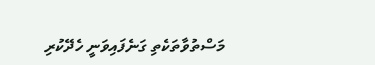މަސްތުވާތަކެތި ގަނެފައިވަނީ ހެދޭކުރި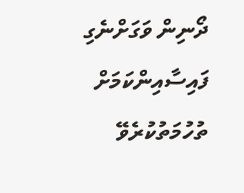ދޯނިން ވަގަށްނެގި ފައިސާއިންކަމަށް ތުހުމަތުކުރެވޭ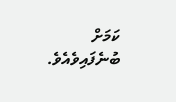ކަމަށް ބުނެފައިވެއެވެ.